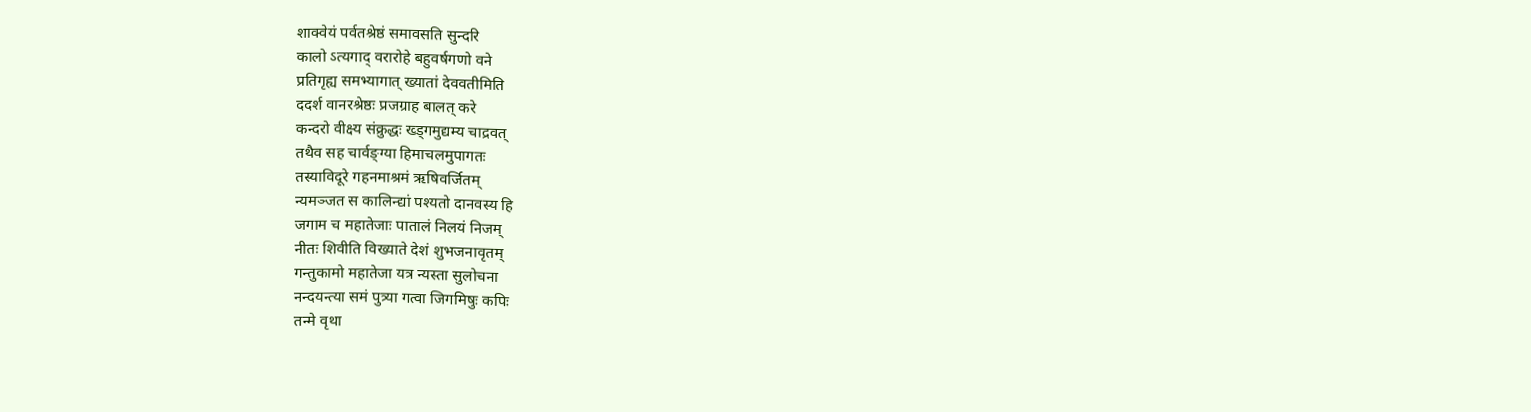शाक्वेयं पर्वतश्रेष्ठं समावसति सुन्दरि
कालो ऽत्यगाद् वरारोहे बहुवर्षगणो वने
प्रतिगृह्य समभ्यागात् ख्यातां देववतीमिति
ददर्श वानरश्रेष्ठः प्रजग्राह बालत् करे
कन्दरो वीक्ष्य संक्रुद्धः ख्ड्गमुद्यम्य चाद्रवत्
तथैव सह चार्वङ्ग्या हिमाचलमुपागतः
तस्याविदूरे गहनमाश्रमं ऋषिवर्जितम्
न्यमञ्जत स कालिन्द्यां पश्यतो दानवस्य हि
जगाम च महातेजाः पातालं निलयं निजम्
नीतः शिवीति विख्याते देशं शुभजनावृतम्
गन्तुकामो महातेजा यत्र न्यस्ता सुलोचना
नन्दयन्त्या समं पुत्र्या गत्वा जिगमिषुः कपिः
तन्मे वृथा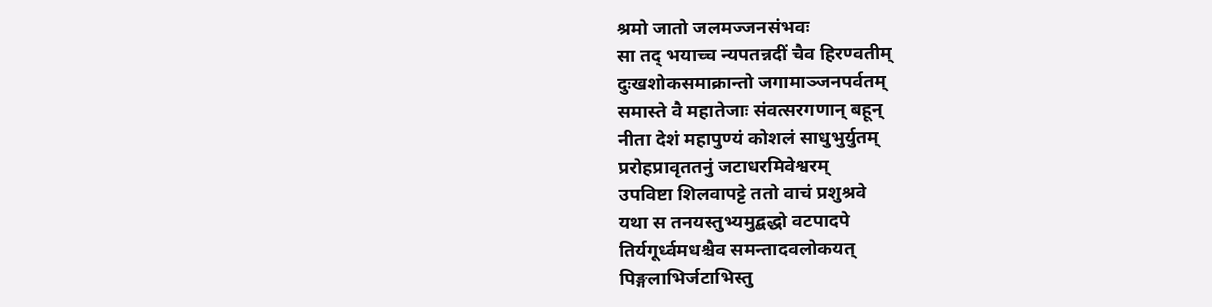श्रमो जातो जलमज्जनसंभवः
सा तद् भयाच्च न्यपतन्नदीं चैव हिरण्वतीम्
दुःखशोकसमाक्रान्तो जगामाञ्जनपर्वतम्
समास्ते वै महातेजाः संवत्सरगणान् बहून्
नीता देशं महापुण्यं कोशलं साधुभुर्युतम्
प्ररोहप्रावृततनुं जटाधरमिवेश्वरम्
उपविष्टा शिलवापट्टे ततो वाचं प्रशुश्रवे
यथा स तनयस्तुभ्यमुद्बद्धो वटपादपे
तिर्यगूर्ध्वमधश्चैव समन्तादवलोकयत्
पिङ्गलाभिर्जटाभिस्तु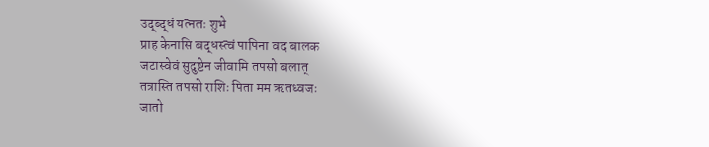उद्ब्द्धं यत्नतः शुभे
प्राह केनासि बद्धस्त्वं पापिना वद बालक
जटास्वेवं सुदुष्टेन जीवामि तपसो बलात्
तत्रास्ति तपसो राशिः पिता मम ऋतध्वजः
जातो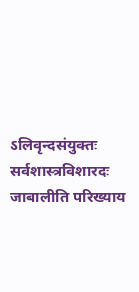ऽलिवृन्दसंयुक्तः सर्वशास्त्रविशारदः
जाबालीति परिख्याय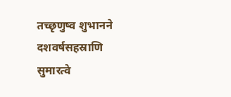तच्छृणुष्व शुभानने
दशवर्षसहस्राणि सुमारत्वे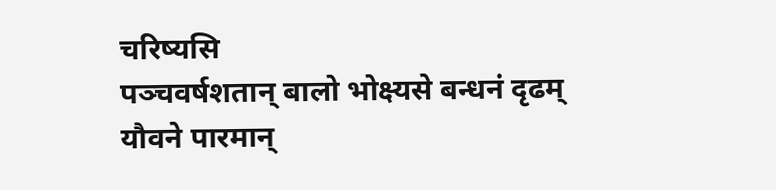चरिष्यसि
पञ्चवर्षशतान् बालो भोक्ष्यसे बन्धनं दृढम्
यौवने पारमान्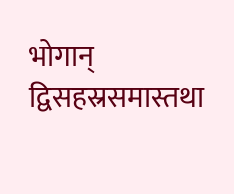भोगान् द्विसहस्रसमास्तथा